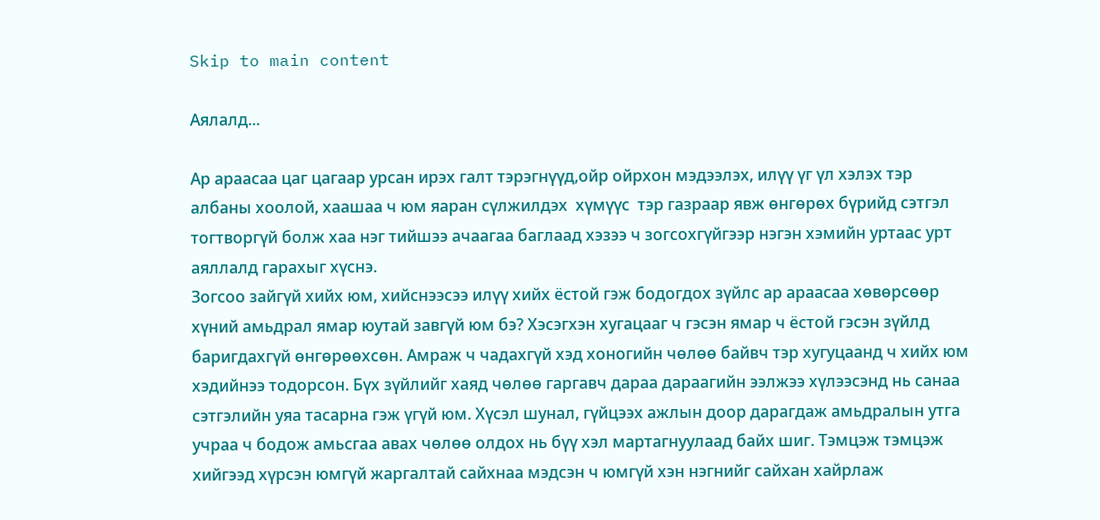Skip to main content

Аялалд...

Ар араасаа цаг цагаар урсан ирэх галт тэрэгнүүд,ойр ойрхон мэдээлэх, илүү үг үл хэлэх тэр албаны хоолой, хаашаа ч юм яаран сүлжилдэх  хүмүүс  тэр газраар явж өнгөрөх бүрийд сэтгэл тогтворгүй болж хаа нэг тийшээ ачаагаа баглаад хэзээ ч зогсохгүйгээр нэгэн хэмийн уртаас урт аяллалд гарахыг хүснэ.
Зогсоо зайгүй хийх юм, хийснээсээ илүү хийх ёстой гэж бодогдох зүйлс ар араасаа хөвөрсөөр хүний амьдрал ямар юутай завгүй юм бэ? Хэсэгхэн хугацааг ч гэсэн ямар ч ёстой гэсэн зүйлд баригдахгүй өнгөрөөхсөн. Амраж ч чадахгүй хэд хоногийн чөлөө байвч тэр хугуцаанд ч хийх юм хэдийнээ тодорсон. Бүх зүйлийг хаяд чөлөө гаргавч дараа дараагийн ээлжээ хүлээсэнд нь санаа сэтгэлийн уяа тасарна гэж үгүй юм. Хүсэл шунал, гүйцээх ажлын доор дарагдаж амьдралын утга учраа ч бодож амьсгаа авах чөлөө олдох нь бүү хэл мартагнуулаад байх шиг. Тэмцэж тэмцэж хийгээд хүрсэн юмгүй жаргалтай сайхнаа мэдсэн ч юмгүй хэн нэгнийг сайхан хайрлаж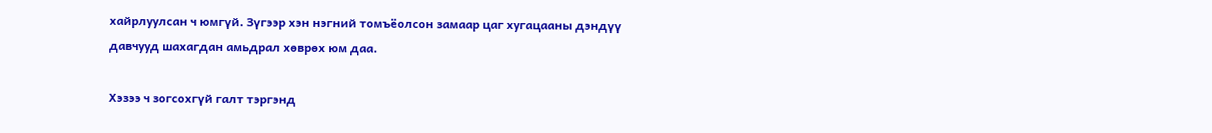хайрлуулсан ч юмгүй. Зүгээр хэн нэгний томъёолсон замаар цаг хугацааны дэндүү давчууд шахагдан амьдрал хөврөх юм даа.

Хэзээ ч зогсохгүй галт тэргэнд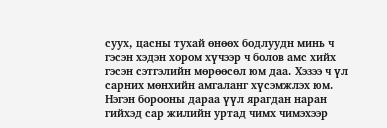суух, цасны тухай өнөөх бодлуудн минь ч гэсэн хэдэн хором хүчээр ч болов амс хийх гэсэн сэтгэлийн мөрөөсөл юм даа. Хэзээ ч үл сарних мөнхийн амгаланг хүсэмжлэх юм. Нэгэн борооны дараа үүл ярагдан наран гийхэд сар жилийн уртад чимх чимэхээр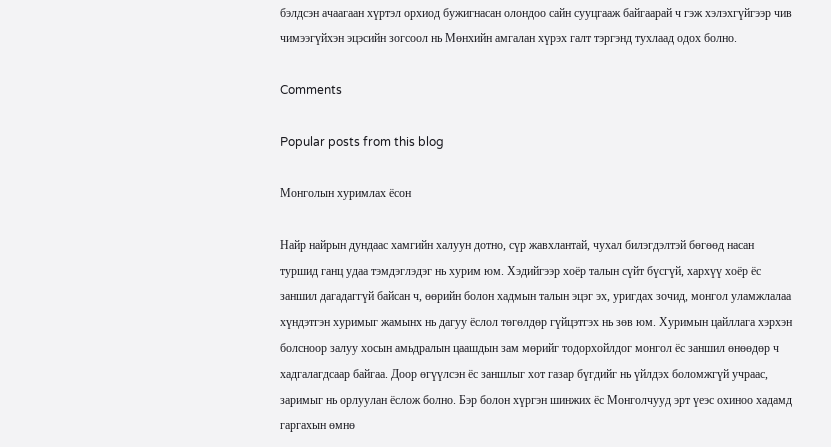бэлдсэн ачаагаан хүртэл орхиод бужигнасан олондоо сайн сууцгааж байгаарай ч гэж хэлэхгүйгээр чив чимээгүйхэн эцэсийн зогсоол нь Мөнхийн амгалан хүрэх галт тэргэнд тухлаад одох болно.

Comments

Popular posts from this blog

Монголын хуримлах ёсон

Найр найрын дундаас хамгийн халуун дотно, сүр жавхлантай, чухал билэгдэлтэй бөгөөд насан туршид ганц удаа тэмдэглэдэг нь хурим юм. Хэдийгээр хоёр талын сүйт бүсгүй, хархүү хоёр ёс заншил дагадаггүй байсан ч, өөрийн болон хадмын талын эцэг эх, уригдах зочид, монгол уламжлалаа хүндэтгэн хуримыг жамынх нь дагуу ёслол төгөлдөр гүйцэтгэх нь зөв юм. Хуримын цайллага хэрхэн болсноор залуу хосын амьдралын цаашдын зам мөрийг тодорхойлдог монгол ёс заншил өнөөдөр ч хадгалагдсаар байгаа. Доор өгүүлсэн ёс заншлыг хот газар бүгдийг нь үйлдэх боломжгүй учраас, заримыг нь орлуулан ёслож болно. Бэр болон хүргэн шинжих ёс Монголчууд эрт үеэс охиноо хадамд гаргахын өмнө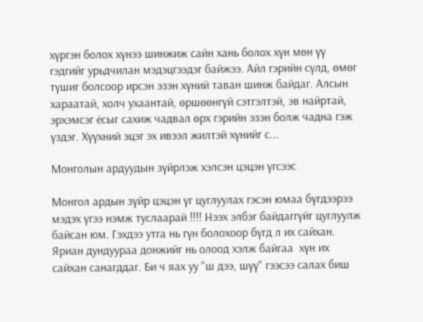хүргэн болох хүнээ шинжиж сайн хань болох хүн мөн үү гэдгийг урьдчилан мэдэцгээдэг байжээ. Айл гэрийн сүлд, өмөг түшиг болсоор ирсэн эзэн хүний таван шинж байдаг. Алсын хараатай, холч ухаантай, өршөөнгүй сэтгэлтэй, эв найртай, эрхэмсэг ёсыг сахиж чадвал өрх гэрийн эзэн болж чадна гэж үздэг. Хүүхний эцэг эх ивээл жилтэй хүнийг с...

Монголын ардуудын зүйрлэж хэлсэн цэцэн үгсээс

Монгол ардын зүйр цэцэн үг цуглуулах гэсэн юмаа бүгдээрээ мэдэх үгээ нэмж туслаарай !!!! Нээх элбэг байдаггүйг цуглуулж байсан юм. Гэхдээ утга нь гүн болохоор бүгд л их сайхан.  Яриан дундуураа донжийг нь олоод хэлж байгаа  хүн их сайхан санагддаг. Би ч яах уу "ш дээ, шүү" гээсээ салах биш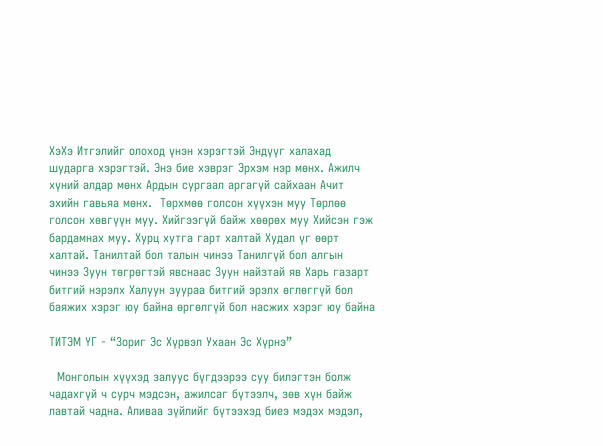ХэХэ Итгэлийг олоход үнэн хэрэгтэй Эндүүг халахад шударга хэрэгтэй. Энэ бие хэврэг Эрхэм нэр мөнх. Ажилч хүний алдар мөнх Ардын сургаал аргагүй сайхаан Ачит эхийн гавьяа мөнх.  Төрхмөө голсон хүүхэн муу Төрлөө голсон хөвгүүн муу. Хийгээгүй байж хөөрөх муу Хийсэн гэж бардамнах муу. Хурц хутга гарт халтай Худал үг өөрт халтай. Танилтай бол талын чинээ Танилгүй бол алгын чинээ Зуун төгрөгтэй явснаас Зуун найзтай яв Харь газарт битгий нэрэлх Халуун зуураа битгий эрэлх өглөггүй бол баяжих хэрэг юу байна өргөлгүй бол насжих хэрэг юу байна

ТИТЭМ ҮГ - “Зориг Эс Хүрвэл Ухаан Эс Хүрнэ”

  Монголын хүүхэд залуус бүгдээрээ суу билэгтэн болж чадахгүй ч сурч мэдсэн, ажилсаг бүтээлч, зөв хүн байж лавтай чадна. Аливаа зүйлийг бүтээхэд биеэ мэдэх мэдэл,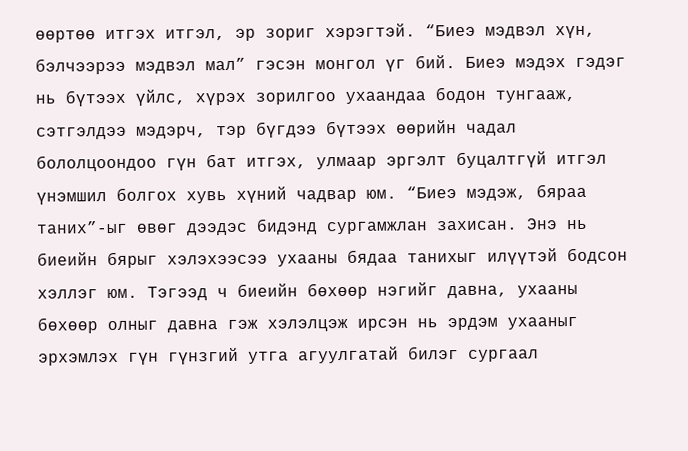өөртөө итгэх итгэл, эр зориг хэрэгтэй. “Биеэ мэдвэл хүн, бэлчээрээ мэдвэл мал” гэсэн монгол үг бий. Биеэ мэдэх гэдэг нь бүтээх үйлс, хүрэх зорилгоо ухаандаа бодон тунгааж, сэтгэлдээ мэдэрч, тэр бүгдээ бүтээх өөрийн чадал бололцоондоо гүн бат итгэх, улмаар эргэлт буцалтгүй итгэл үнэмшил болгох хувь хүний чадвар юм. “Биеэ мэдэж, бяраа таних”-ыг өвөг дээдэс бидэнд сургамжлан захисан. Энэ нь биеийн бярыг хэлэхээсээ ухааны бядаа танихыг илүүтэй бодсон хэллэг юм. Тэгээд ч биеийн бөхөөр нэгийг давна, ухааны бөхөөр олныг давна гэж хэлэлцэж ирсэн нь эрдэм ухааныг эрхэмлэх гүн гүнзгий утга агуулгатай билэг сургаал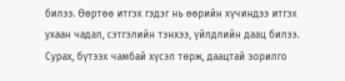билээ. Өөртөө итгэх гэдэг нь өөрийн хүчиндээ итгэх ухаан чадал, сэтгэлийн тэнхээ, үйлдлийн даац билээ. Сурах, бүтээх чамбай хүсэл төрж, даацтай зорилго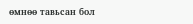өмнөө тавьсан бол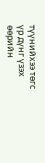түүнийхээ төгс үр дүнг үзэх өөрийн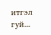итгэл гуй...